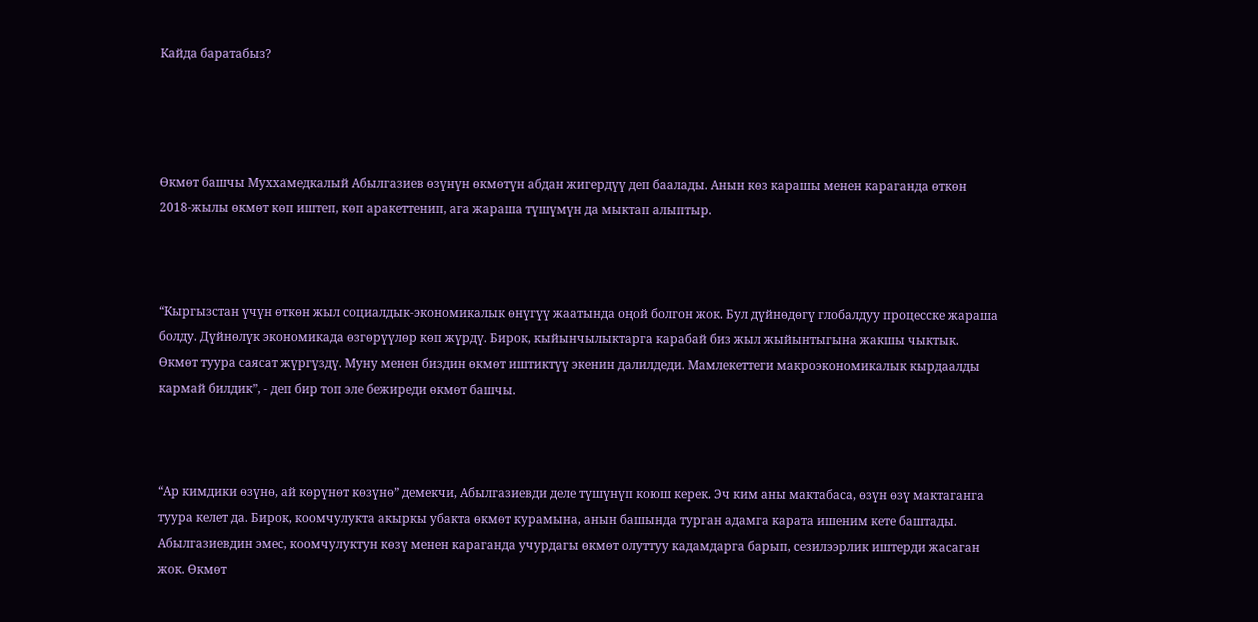Кайда баратабыз?




Өкмөт башчы Муххамедкалый Абылгазиев өзүнүн өкмөтүн абдан жигердүү деп баалады. Анын көз карашы менен караганда өткөн 2018-жылы өкмөт көп иштеп, көп аракеттенип, ага жараша түшүмүн да мыктап алыптыр.



“Кыргызстан үчүн өткөн жыл социалдык-экономикалык өнүгүү жаатында оңой болгон жок. Бул дүйнөдөгү глобалдуу процесске жараша болду. Дүйнөлүк экономикада өзгөрүүлөр көп жүрдү. Бирок, кыйынчылыктарга карабай биз жыл жыйынтыгына жакшы чыктык. Өкмөт туура саясат жүргүздү. Муну менен биздин өкмөт иштиктүү экенин далилдеди. Мамлекеттеги макроэкономикалык кырдаалды кармай билдик”, - деп бир топ эле бежиреди өкмөт башчы.



“Ар кимдики өзүнө, ай көрүнөт көзүнө” демекчи, Абылгазиевди деле түшүнүп коюш керек. Эч ким аны мактабаса, өзүн өзү мактаганга туура келет да. Бирок, коомчулукта акыркы убакта өкмөт курамына, анын башында турган адамга карата ишеним кете баштады. Абылгазиевдин эмес, коомчулуктун көзү менен караганда учурдагы өкмөт олуттуу кадамдарга барып, сезилээрлик иштерди жасаган жок. Өкмөт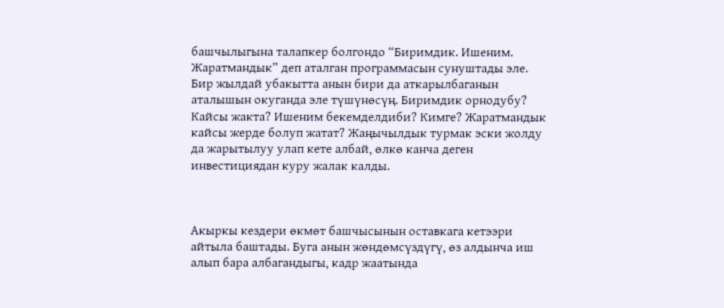башчылыгына талапкер болгондо “Биримдик. Ишеним. Жаратмандык” деп аталган программасын сунуштады эле. Бир жылдай убакытта анын бири да аткарылбаганын аталышын окуганда эле түшүнөсүң. Биримдик орнодубу? Кайсы жакта? Ишеним бекемделдиби? Кимге? Жаратмандык кайсы жерде болуп жатат? Жаңычылдык турмак эски жолду  да жарытылуу улап кете албай, өлкө канча деген инвестициядан куру жалак калды.



Акыркы кездери өкмөт башчысынын оставкага кетээри айтыла баштады. Буга анын жөндөмсүздүгү, өз алдынча иш алып бара албагандыгы, кадр жаатында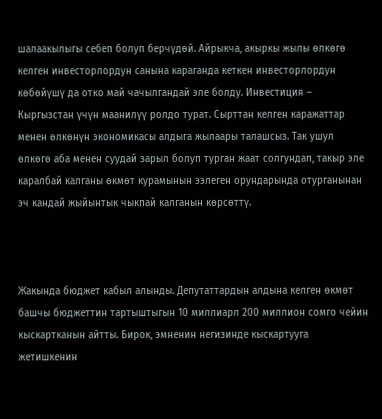шалаакылыгы себеп болуп берчүдөй. Айрыкча, акыркы жылы өлкөгө келген инвесторлордун санына караганда кеткен инвесторлордун көбөйүшү да отко май чачылгандай эле болду. Инвестиция – Кыргызстан үчүн маанилүү ролдо турат. Сырттан келген каражаттар менен өлкөнүн экономикасы алдыга жылаары талашсыз. Так ушул өлкөгө аба менен суудай зарыл болуп турган жаат солгундап, такыр эле каралбай калганы өкмөт курамынын ээлеген орундарында отурганынан эч кандай жыйынтык чыкпай калганын көрсөттү.



Жакында бюджет кабыл алынды. Депутаттардын алдына келген өкмөт башчы бюджеттин тартыштыгын 10 миллиарл 200 миллион сомго чейин кыскартканын айтты. Бирок, эмненин негизинде кыскартууга жетишкенин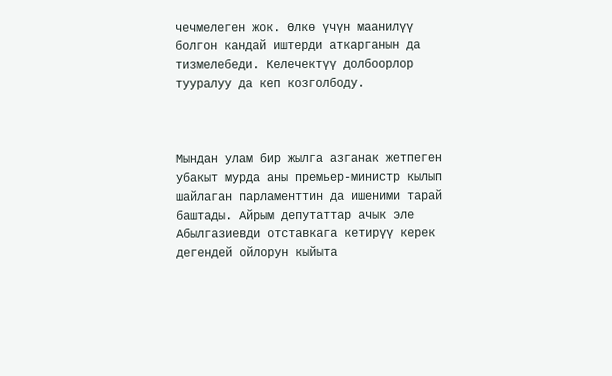чечмелеген жок. Өлкө үчүн маанилүү болгон кандай иштерди аткарганын да тизмелебеди. Келечектүү долбоорлор тууралуу да кеп козголбоду.



Мындан улам бир жылга азганак жетпеген убакыт мурда аны премьер-министр кылып шайлаган парламенттин да ишеними тарай баштады. Айрым депутаттар ачык эле Абылгазиевди отставкага кетирүү керек дегендей ойлорун кыйыта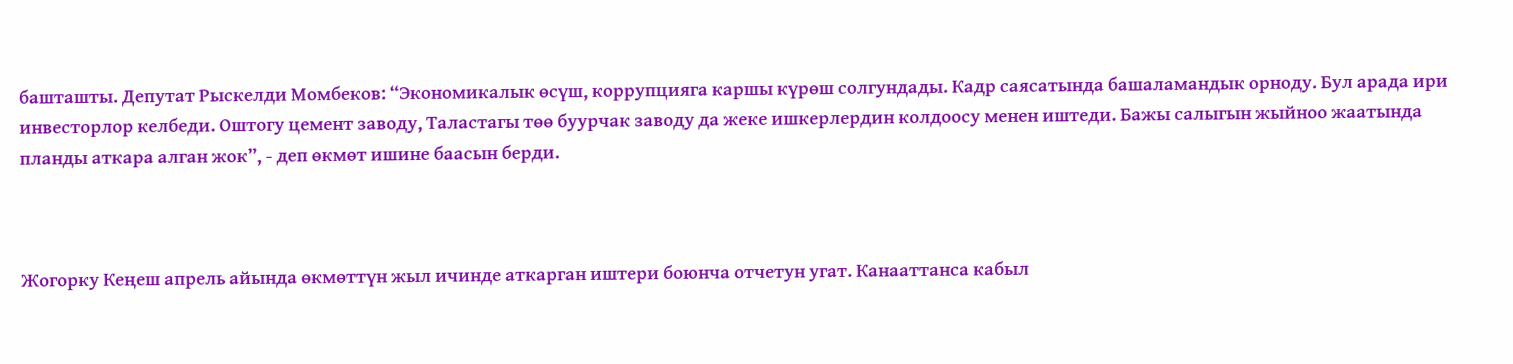башташты. Депутат Рыскелди Момбеков: “Экономикалык өсүш, коррупцияга каршы күрөш солгундады. Кадр саясатында башаламандык орноду. Бул арада ири инвесторлор келбеди. Оштогу цемент заводу, Таластагы төө буурчак заводу да жеке ишкерлердин колдоосу менен иштеди. Бажы салыгын жыйноо жаатында планды аткара алган жок”, - деп өкмөт ишине баасын берди.



Жогорку Кеңеш апрель айында өкмөттүн жыл ичинде аткарган иштери боюнча отчетун угат. Канааттанса кабыл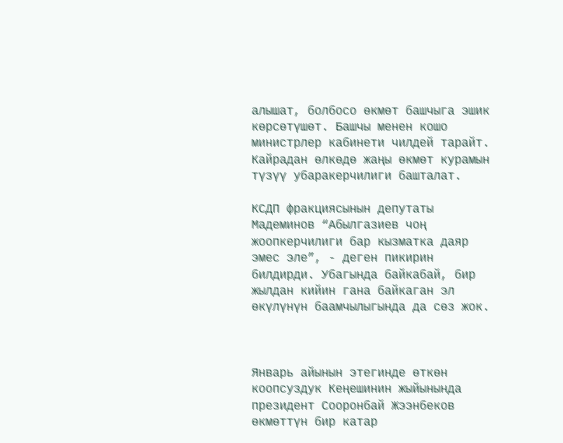алышат, болбосо өкмөт башчыга эшик көрсөтүшөт. Башчы менен кошо министрлер кабинети чилдей тарайт. Кайрадан өлкөдө жаңы өкмөт курамын түзүү убаракерчилиги башталат.

КСДП фракциясынын депутаты Мадеминов “Абылгазиев чоң жоопкерчилиги бар кызматка даяр эмес эле”, - деген пикирин билдирди. Убагында байкабай, бир жылдан кийин гана байкаган эл өкүлүнүн баамчылыгында да сөз жок.



Январь айынын этегинде өткөн коопсуздук Кеңешинин жыйынында президент Сооронбай Жээнбеков өкмөттүн бир катар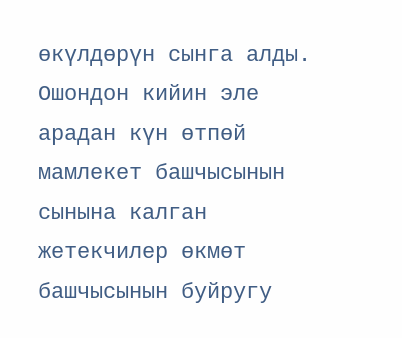өкүлдөрүн сынга алды. Ошондон кийин эле арадан күн өтпөй мамлекет башчысынын сынына калган жетекчилер өкмөт башчысынын буйругу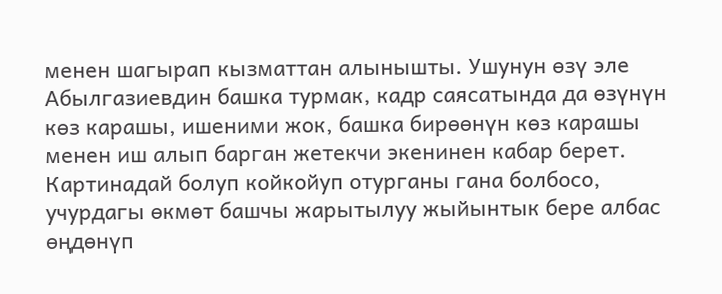менен шагырап кызматтан алынышты. Ушунун өзү эле Абылгазиевдин башка турмак, кадр саясатында да өзүнүн көз карашы, ишеними жок, башка бирөөнүн көз карашы менен иш алып барган жетекчи экенинен кабар берет. Картинадай болуп койкойуп отурганы гана болбосо, учурдагы өкмөт башчы жарытылуу жыйынтык бере албас өңдөнүп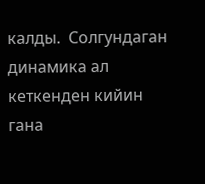калды.  Солгундаган динамика ал кеткенден кийин гана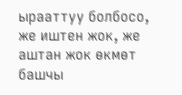ырааттуу болбосо, же иштен жок, же аштан жок өкмөт башчы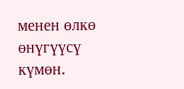менен өлкө өнүгүүсү күмөн.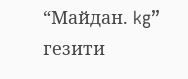“Майдан. kg” гезити